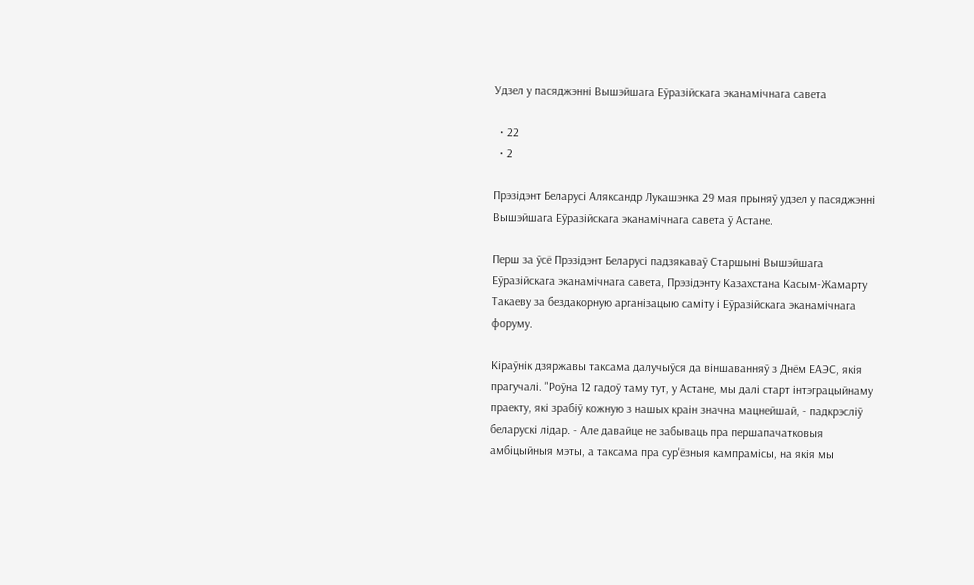Удзел у пасяджэнні Вышэйшага Еўразійскага эканамічнага савета

  • 22
  • 2

Прэзідэнт Беларусі Аляксандр Лукашэнка 29 мая прыняў удзел у пасяджэнні Вышэйшага Еўразійскага эканамічнага савета ў Астане.

Перш за ўсё Прэзідэнт Беларусі падзякаваў Старшыні Вышэйшага Еўразійскага эканамічнага савета, Прэзідэнту Казахстана Касым-Жамарту Такаеву за бездакорную арганізацыю саміту і Еўразійскага эканамічнага форуму.

Кіраўнік дзяржавы таксама далучыўся да віншаванняў з Днём ЕАЭС, якія прагучалі. "Роўна 12 гадоў таму тут, у Астане, мы далі старт інтэграцыйнаму праекту, які зрабіў кожную з нашых краін значна мацнейшай, - падкрэсліў беларускі лідар. - Але давайце не забываць пра першапачатковыя амбіцыйныя мэты, а таксама пра сур'ёзныя кампрамісы, на якія мы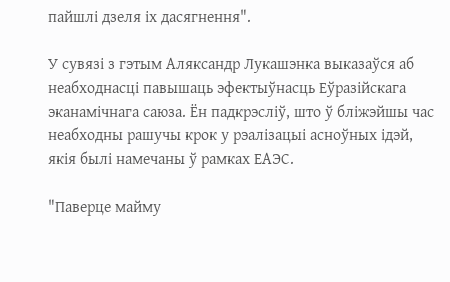пайшлі дзеля іх дасягнення".

У сувязі з гэтым Аляксандр Лукашэнка выказаўся аб неабходнасці павышаць эфектыўнасць Еўразійскага эканамічнага саюза. Ён падкрэсліў, што ў бліжэйшы час неабходны рашучы крок у рэалізацыі асноўных ідэй, якія былі намечаны ў рамках ЕАЭС.

"Паверце майму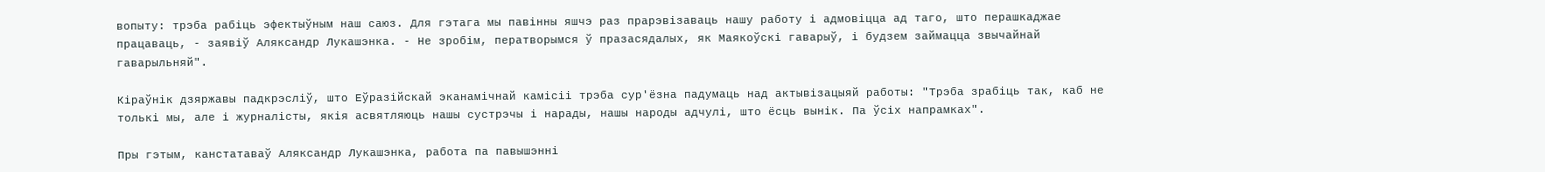вопыту: трэба рабіць эфектыўным наш саюз. Для гэтага мы павінны яшчэ раз прарэвізаваць нашу работу і адмовіцца ад таго, што перашкаджае працаваць, - заявіў Аляксандр Лукашэнка. - Не зробім, ператворымся ў празасядалых, як Маякоўскі гаварыў, і будзем займацца звычайнай гаварыльняй".

Кіраўнік дзяржавы падкрэсліў, што Еўразійскай эканамічнай камісіі трэба сур'ёзна падумаць над актывізацыяй работы: "Трэба зрабіць так, каб не толькі мы, але і журналісты, якія асвятляюць нашы сустрэчы і нарады, нашы народы адчулі, што ёсць вынік. Па ўсіх напрамках".

Пры гэтым, канстатаваў Аляксандр Лукашэнка, работа па павышэнні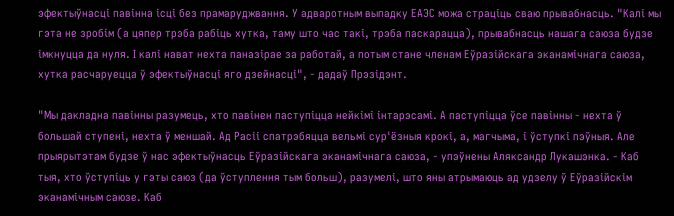эфектыўнасці павінна ісці без прамаруджвання. У адваротным выпадку ЕАЭС можа страціць сваю прывабнасць. "Калі мы гэта не зробім (а цяпер трэба рабіць хутка, таму што час такі, трэба паскарацца), прывабнасць нашага саюза будзе імкнуцца да нуля. І калі нават нехта паназірае за работай, а потым стане членам Еўразійскага эканамічнага саюза, хутка расчаруецца ў эфектыўнасці яго дзейнасці", - дадаў Прэзідэнт.

"Мы дакладна павінны разумець, хто павінен паступіцца нейкімі інтарэсамі. А паступіцца ўсе павінны - нехта ў большай ступені, нехта ў меншай. Ад Расіі спатрэбяцца вельмі сур'ёзныя крокі, а, магчыма, і ўступкі пэўныя. Але прыярытэтам будзе ў нас эфектыўнасць Еўразійскага эканамічнага саюза, - упэўнены Аляксандр Лукашэнка. - Каб тыя, хто ўступіць у гэты саюз (да ўступлення тым больш), разумелі, што яны атрымаюць ад удзелу ў Еўразійскім эканамічным саюзе. Каб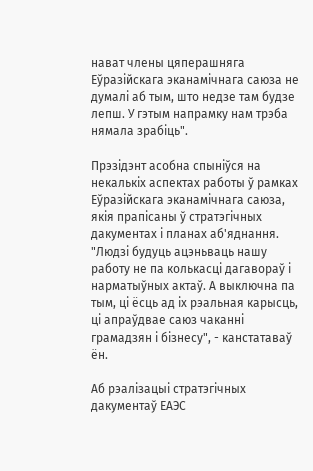нават члены цяперашняга Еўразійскага эканамічнага саюза не думалі аб тым, што недзе там будзе лепш. У гэтым напрамку нам трэба нямала зрабіць".

Прэзідэнт асобна спыніўся на некалькіх аспектах работы ў рамках Еўразійскага эканамічнага саюза, якія прапісаны ў стратэгічных дакументах і планах аб'яднання. "Людзі будуць ацэньваць нашу работу не па колькасці дагавораў і нарматыўных актаў. А выключна па тым, ці ёсць ад іх рэальная карысць, ці апраўдвае саюз чаканні грамадзян і бізнесу", - канстатаваў ён.

Аб рэалізацыі стратэгічных дакументаў ЕАЭС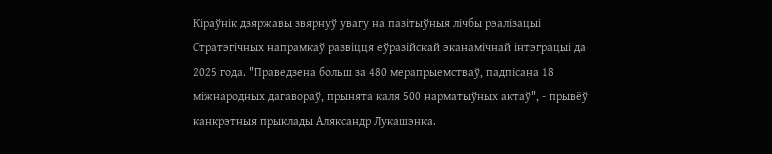Кіраўнік дзяржавы звярнуў увагу на пазітыўныя лічбы рэалізацыі Стратэгічных напрамкаў развіцця еўразійскай эканамічнай інтэграцыі да 2025 года. "Праведзена больш за 480 мерапрыемстваў, падпісана 18 міжнародных дагавораў, прынята каля 500 нарматыўных актаў", - прывёў канкрэтныя прыклады Аляксандр Лукашэнка.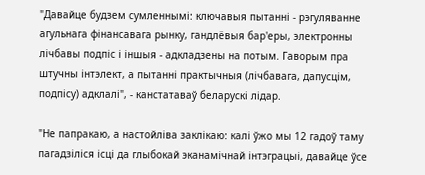"Давайце будзем сумленнымі: ключавыя пытанні - рэгуляванне агульнага фінансавага рынку, гандлёвыя бар'еры, электронны лічбавы подпіс і іншыя - адкладзены на потым. Гаворым пра штучны інтэлект, а пытанні практычныя (лічбавага, дапусцім, подпісу) адклалі", - канстатаваў беларускі лідар.

"Не папракаю, а настойліва заклікаю: калі ўжо мы 12 гадоў таму пагадзіліся ісці да глыбокай эканамічнай інтэграцыі, давайце ўсе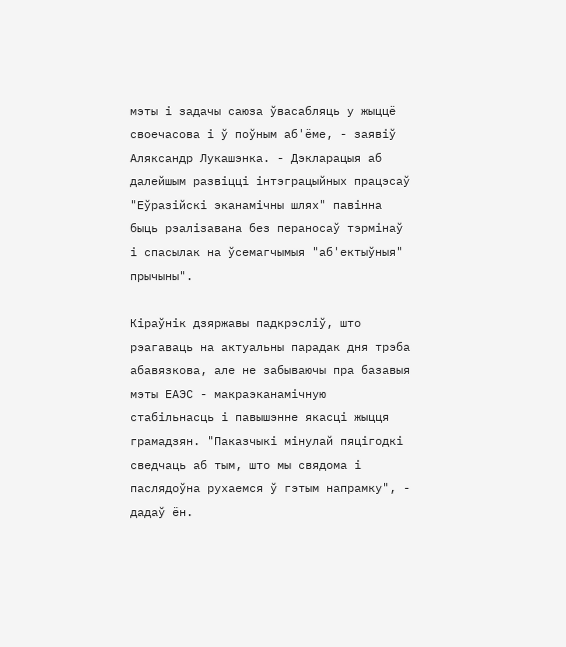мэты і задачы саюза ўвасабляць у жыццё своечасова і ў поўным аб'ёме, - заявіў Аляксандр Лукашэнка. - Дэкларацыя аб далейшым развіцці інтэграцыйных працэсаў "Еўразійскі эканамічны шлях" павінна быць рэалізавана без пераносаў тэрмінаў і спасылак на ўсемагчымыя "аб'ектыўныя" прычыны".

Кіраўнік дзяржавы падкрэсліў, што рэагаваць на актуальны парадак дня трэба абавязкова, але не забываючы пра базавыя мэты ЕАЭС - макраэканамічную стабільнасць і павышэнне якасці жыцця грамадзян. "Паказчыкі мінулай пяцігодкі сведчаць аб тым, што мы свядома і паслядоўна рухаемся ў гэтым напрамку", - дадаў ён.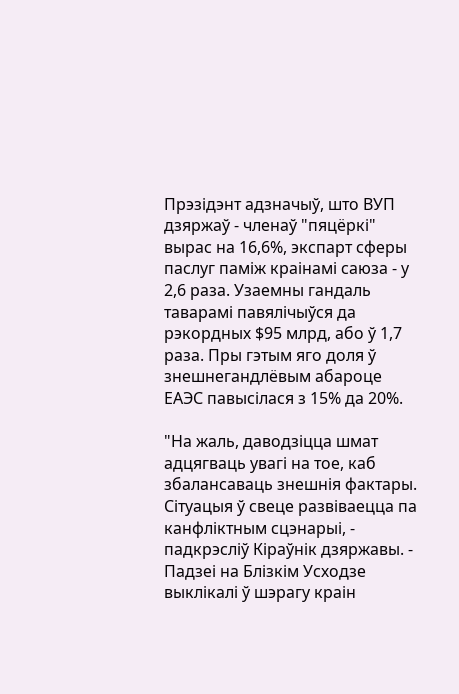Прэзідэнт адзначыў, што ВУП дзяржаў - членаў "пяцёркі" вырас на 16,6%, экспарт сферы паслуг паміж краінамі саюза - у 2,6 раза. Узаемны гандаль таварамі павялічыўся да рэкордных $95 млрд, або ў 1,7 раза. Пры гэтым яго доля ў знешнегандлёвым абароце ЕАЭС павысілася з 15% да 20%.

"На жаль, даводзіцца шмат адцягваць увагі на тое, каб збалансаваць знешнія фактары. Сітуацыя ў свеце развіваецца па канфліктным сцэнарыі, - падкрэсліў Кіраўнік дзяржавы. - Падзеі на Блізкім Усходзе выклікалі ў шэрагу краін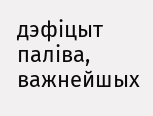дэфіцыт паліва, важнейшых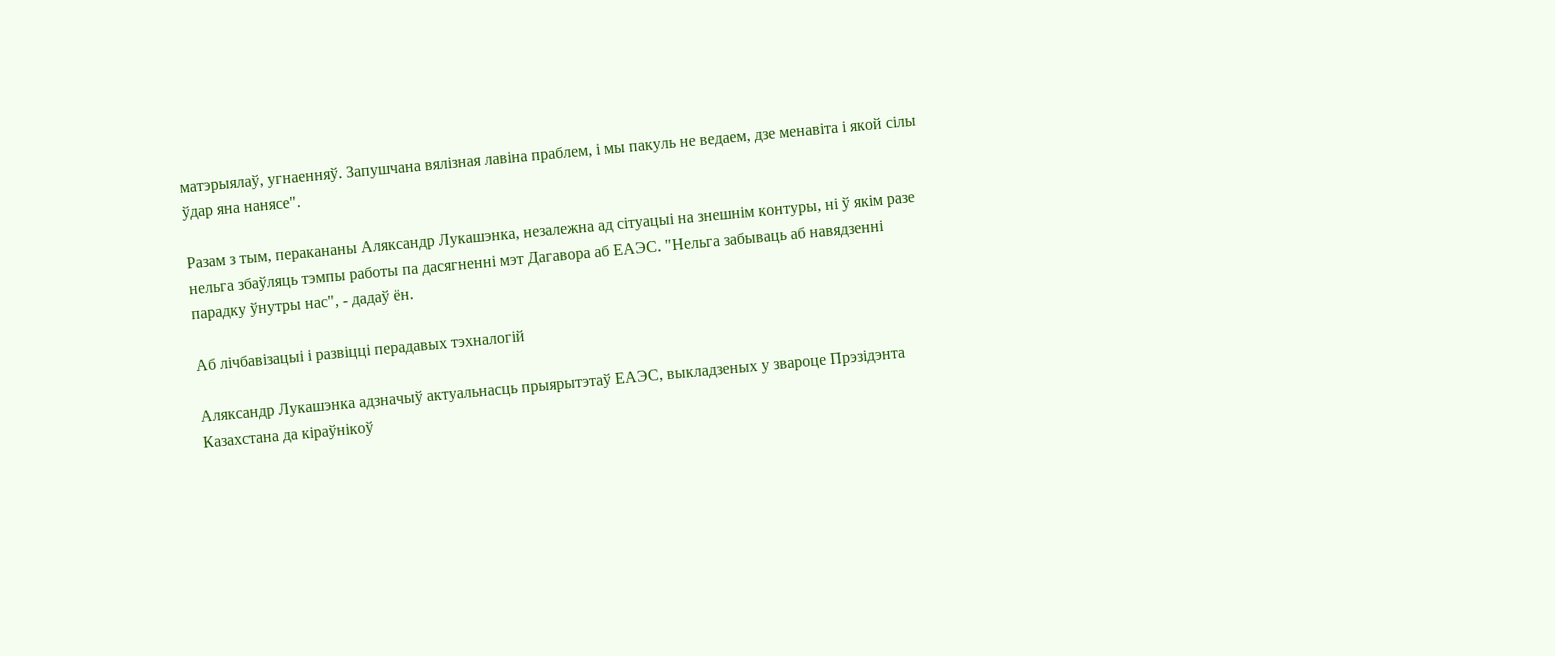матэрыялаў, угнаенняў. Запушчана вялізная лавіна праблем, і мы пакуль не ведаем, дзе менавіта і якой сілы ўдар яна нанясе".

Разам з тым, перакананы Аляксандр Лукашэнка, незалежна ад сітуацыі на знешнім контуры, ні ў якім разе нельга збаўляць тэмпы работы па дасягненні мэт Дагавора аб ЕАЭС. "Нельга забываць аб навядзенні парадку ўнутры нас", - дадаў ён.

Аб лічбавізацыі і развіцці перадавых тэхналогій

Аляксандр Лукашэнка адзначыў актуальнасць прыярытэтаў ЕАЭС, выкладзеных у звароце Прэзідэнта Казахстана да кіраўнікоў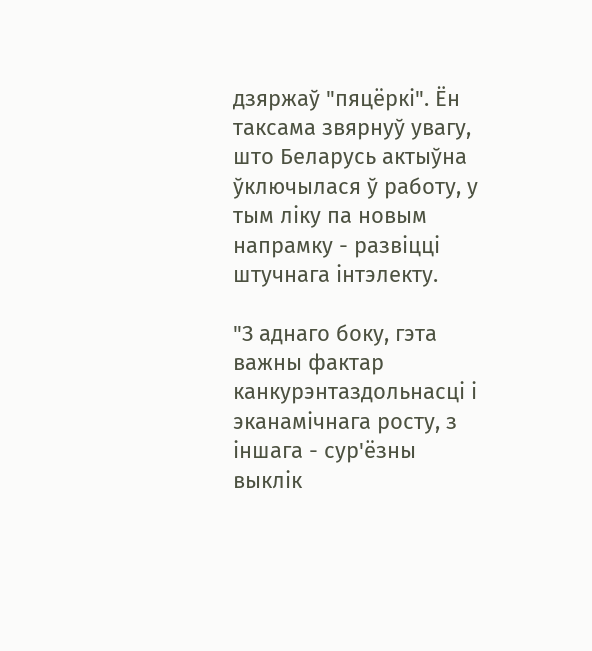дзяржаў "пяцёркі". Ён таксама звярнуў увагу, што Беларусь актыўна ўключылася ў работу, у тым ліку па новым напрамку - развіцці штучнага інтэлекту.

"З аднаго боку, гэта важны фактар канкурэнтаздольнасці і эканамічнага росту, з іншага - сур'ёзны выклік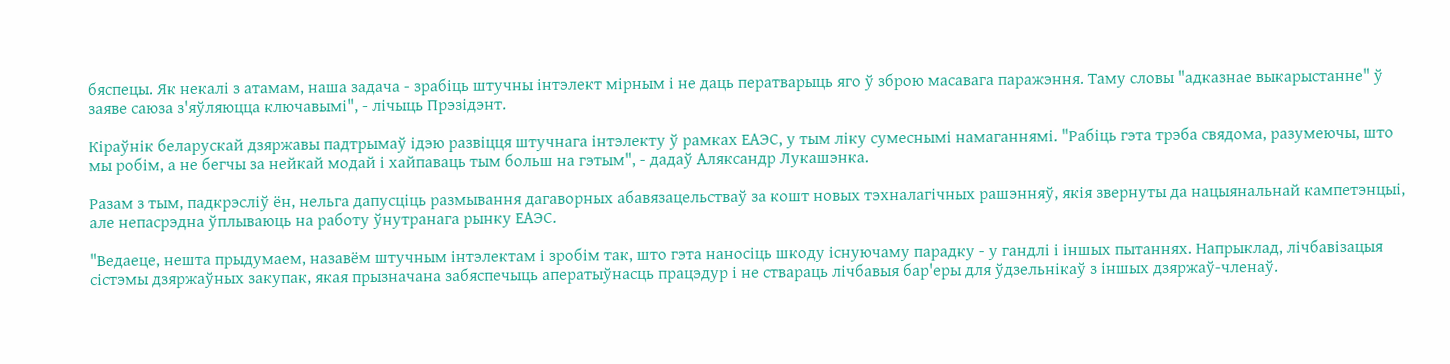бяспецы. Як некалі з атамам, наша задача - зрабіць штучны інтэлект мірным і не даць ператварыць яго ў зброю масавага паражэння. Таму словы "адказнае выкарыстанне" ў заяве саюза з'яўляюцца ключавымі", - лічыць Прэзідэнт.

Кіраўнік беларускай дзяржавы падтрымаў ідэю развіцця штучнага інтэлекту ў рамках ЕАЭС, у тым ліку сумеснымі намаганнямі. "Рабіць гэта трэба свядома, разумеючы, што мы робім, а не бегчы за нейкай модай і хайпаваць тым больш на гэтым", - дадаў Аляксандр Лукашэнка.

Разам з тым, падкрэсліў ён, нельга дапусціць размывання дагаворных абавязацельстваў за кошт новых тэхналагічных рашэнняў, якія звернуты да нацыянальнай кампетэнцыі, але непасрэдна ўплываюць на работу ўнутранага рынку ЕАЭС.

"Ведаеце, нешта прыдумаем, назавём штучным інтэлектам і зробім так, што гэта наносіць шкоду існуючаму парадку - у гандлі і іншых пытаннях. Напрыклад, лічбавізацыя сістэмы дзяржаўных закупак, якая прызначана забяспечыць аператыўнасць працэдур і не ствараць лічбавыя бар'еры для ўдзельнікаў з іншых дзяржаў-членаў.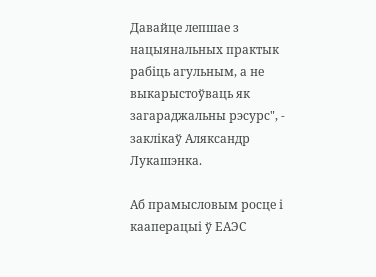Давайце лепшае з нацыянальных практык рабіць агульным, а не выкарыстоўваць як загараджальны рэсурс", - заклікаў Аляксандр Лукашэнка.

Аб прамысловым росце і кааперацыі ў ЕАЭС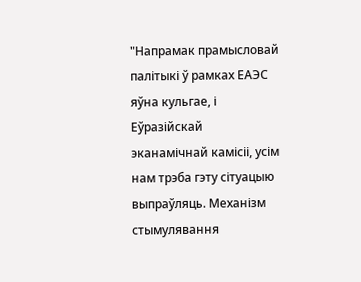"Напрамак прамысловай палітыкі ў рамках ЕАЭС яўна кульгае, і Еўразійскай эканамічнай камісіі, усім нам трэба гэту сітуацыю выпраўляць. Механізм стымулявання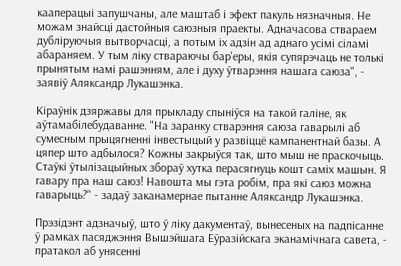кааперацыі запушчаны, але маштаб і эфект пакуль нязначныя. Не можам знайсці дастойныя саюзныя праекты. Адначасова ствараем дубліруючыя вытворчасці, а потым іх адзін ад аднаго усімі сіламі абараняем. У тым ліку ствараючы бар'еры, якія супярэчаць не толькі прынятым намі рашэнням, але і духу ўтварэння нашага саюза", - заявіў Аляксандр Лукашэнка.

Кіраўнік дзяржавы для прыкладу спыніўся на такой галіне, як аўтамабілебудаванне. "На заранку стварэння саюза гаварылі аб сумесным прыцягненні інвестыцый у развіццё кампанентнай базы. А цяпер што адбылося? Кожны закрыўся так, што мыш не праскочыць. Стаўкі ўтылізацыйных збораў хутка перасягнуць кошт саміх машын. Я гавару пра наш саюз! Навошта мы гэта робім, пра які саюз можна гаварыць?" - задаў заканамернае пытанне Аляксандр Лукашэнка.

Прэзідэнт адзначыў, што ў ліку дакументаў, вынесеных на падпісанне ў рамках пасяджэння Вышэйшага Еўразійскага эканамічнага савета, - пратакол аб унясенні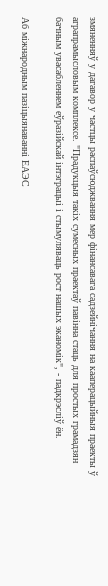змяненняў у дагавор у частцы распаўсюджвання мер фінансавага садзейнічання на кааперацыйныя праекты ў аграпрамысловым комплексе. "Прадукцыя такіх сумесных праектаў павінна стаць для простых грамадзян бачным увасабленнем еўразійскай інтэграцыі і стымуляваць рост нашых эканомік", - падкрэсліў ён.

Аб міжнародным пазіцыянаванні ЕАЭС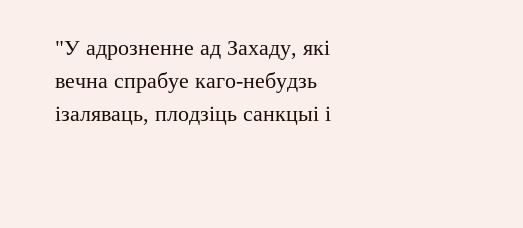"У адрозненне ад Захаду, які вечна спрабуе каго-небудзь ізаляваць, плодзіць санкцыі і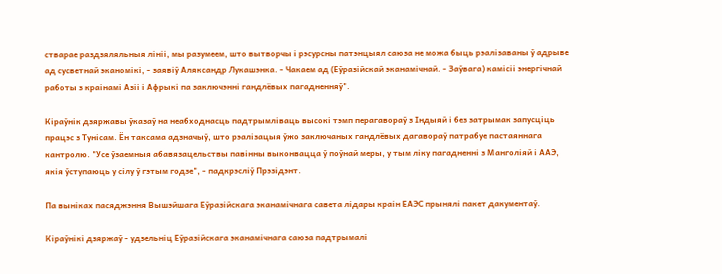стварае раздзяляльныя лініі, мы разумеем, што вытворчы і рэсурсны патэнцыял саюза не можа быць рэалізаваны ў адрыве ад сусветнай эканомікі, - заявіў Аляксандр Лукашэнка. - Чакаем ад (Еўразійскай эканамічнай. - Заўвага) камісіі энергічнай работы з краінамі Азіі і Афрыкі па заключэнні гандлёвых пагадненняў".

Кіраўнік дзяржавы ўказаў на неабходнасць падтрымліваць высокі тэмп перагавораў з Індыяй і без затрымак запусціць працэс з Тунісам. Ён таксама адзначыў, што рэалізацыя ўжо заключаных гандлёвых дагавораў патрабуе пастаяннага кантролю. "Усе ўзаемныя абавязацельствы павінны выконвацца ў поўнай меры, у тым ліку пагадненні з Манголіяй і ААЭ, якія ўступаюць у сілу ў гэтым годзе", - падкрэсліў Прэзідэнт.

Па выніках пасяджэння Вышэйшага Еўразійскага эканамічнага савета лідары краін ЕАЭС прынялі пакет дакументаў.

Кіраўнікі дзяржаў - удзельніц Еўразійскага эканамічнага саюза падтрымалі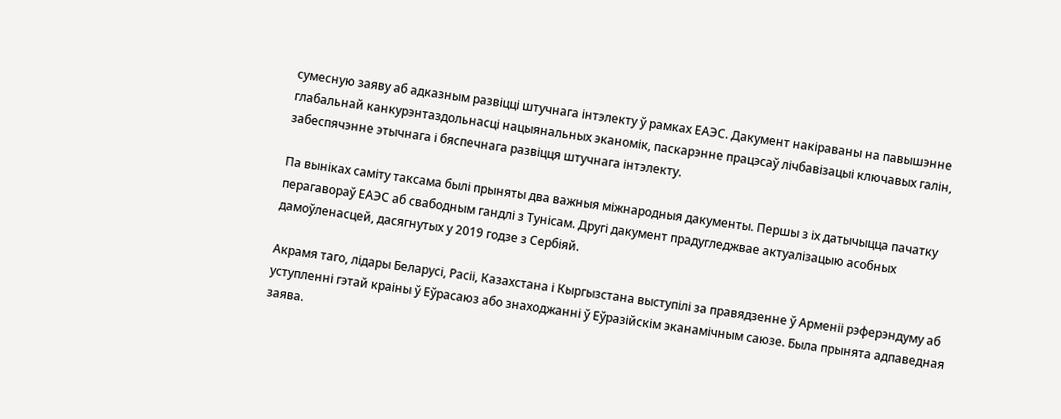сумесную заяву аб адказным развіцці штучнага інтэлекту ў рамках ЕАЭС. Дакумент накіраваны на павышэнне глабальнай канкурэнтаздольнасці нацыянальных эканомік, паскарэнне працэсаў лічбавізацыі ключавых галін, забеспячэнне этычнага і бяспечнага развіцця штучнага інтэлекту.

Па выніках саміту таксама былі прыняты два важныя міжнародныя дакументы. Першы з іх датычыцца пачатку перагавораў ЕАЭС аб свабодным гандлі з Тунісам. Другі дакумент прадугледжвае актуалізацыю асобных дамоўленасцей, дасягнутых у 2019 годзе з Сербіяй.

Акрамя таго, лідары Беларусі, Расіі, Казахстана і Кыргызстана выступілі за правядзенне ў Арменіі рэферэндуму аб уступленні гэтай краіны ў Еўрасаюз або знаходжанні ў Еўразійскім эканамічным саюзе. Была прынята адпаведная заява.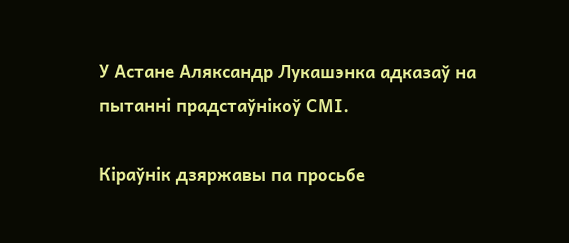У Астане Аляксандр Лукашэнка адказаў на пытанні прадстаўнікоў СМІ.

Кіраўнік дзяржавы па просьбе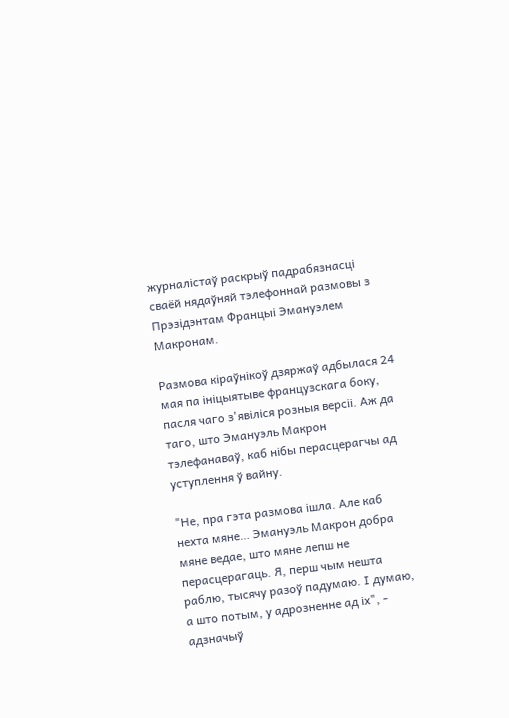журналістаў раскрыў падрабязнасці сваёй нядаўняй тэлефоннай размовы з Прэзідэнтам Францыі Эмануэлем Макронам.

Размова кіраўнікоў дзяржаў адбылася 24 мая па ініцыятыве французскага боку, пасля чаго з'явіліся розныя версіі. Аж да таго, што Эмануэль Макрон тэлефанаваў, каб нібы перасцерагчы ад уступлення ў вайну.

"Не, пра гэта размова ішла. Але каб нехта мяне… Эмануэль Макрон добра мяне ведае, што мяне лепш не перасцерагаць. Я, перш чым нешта раблю, тысячу разоў падумаю. І думаю, а што потым, у адрозненне ад іх", - адзначыў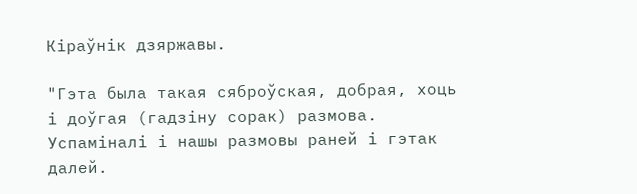Кіраўнік дзяржавы.

"Гэта была такая сяброўская, добрая, хоць і доўгая (гадзіну сорак) размова. Успаміналі і нашы размовы раней і гэтак далей.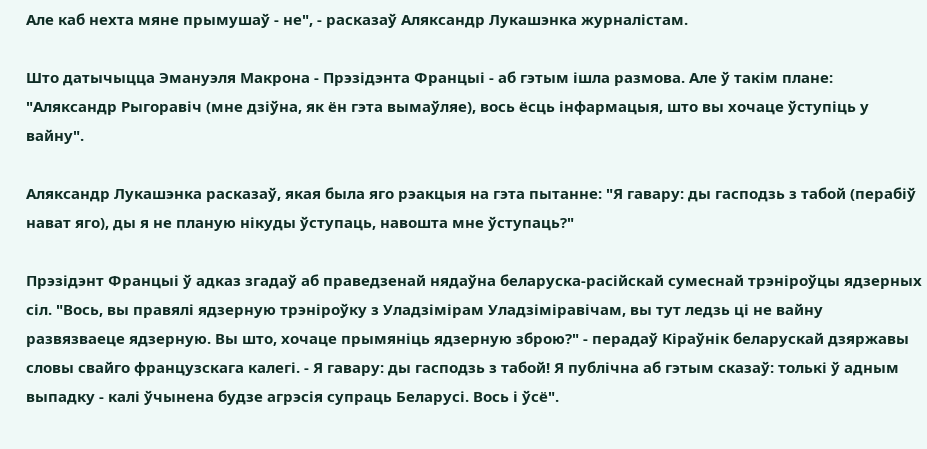Але каб нехта мяне прымушаў - не", - расказаў Аляксандр Лукашэнка журналістам.

Што датычыцца Эмануэля Макрона - Прэзідэнта Францыі - аб гэтым ішла размова. Але ў такім плане: "Аляксандр Рыгоравіч (мне дзіўна, як ён гэта вымаўляе), вось ёсць інфармацыя, што вы хочаце ўступіць у вайну".

Аляксандр Лукашэнка расказаў, якая была яго рэакцыя на гэта пытанне: "Я гавару: ды гасподзь з табой (перабіў нават яго), ды я не планую нікуды ўступаць, навошта мне ўступаць?"

Прэзідэнт Францыі ў адказ згадаў аб праведзенай нядаўна беларуска-расійскай сумеснай трэніроўцы ядзерных сіл. "Вось, вы правялі ядзерную трэніроўку з Уладзімірам Уладзіміравічам, вы тут ледзь ці не вайну развязваеце ядзерную. Вы што, хочаце прымяніць ядзерную зброю?" - перадаў Кіраўнік беларускай дзяржавы словы свайго французскага калегі. - Я гавару: ды гасподзь з табой! Я публічна аб гэтым сказаў: толькі ў адным выпадку - калі ўчынена будзе агрэсія супраць Беларусі. Вось і ўсё".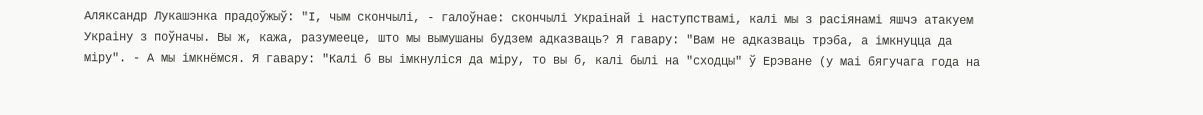Аляксандр Лукашэнка прадоўжыў: "І, чым скончылі, - галоўнае: скончылі Украінай і наступствамі, калі мы з расіянамі яшчэ атакуем Украіну з поўначы. Вы ж, кажа, разумееце, што мы вымушаны будзем адказваць? Я гавару: "Вам не адказваць трэба, а імкнуцца да міру". - А мы імкнёмся. Я гавару: "Калі б вы імкнуліся да міру, то вы б, калі былі на "сходцы" ў Ерэване (у маі бягучага года на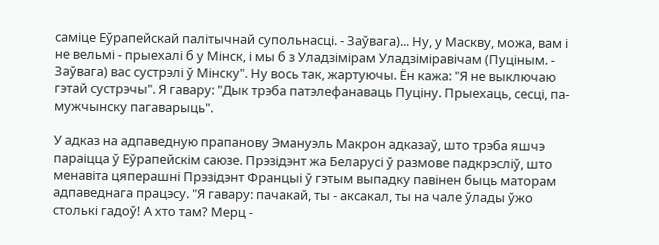саміце Еўрапейскай палітычнай супольнасці. - Заўвага)... Ну, у Маскву, можа, вам і не вельмі - прыехалі б у Мінск, і мы б з Уладзімірам Уладзіміравічам (Пуціным. - Заўвага) вас сустрэлі ў Мінску". Ну вось так, жартуючы. Ён кажа: "Я не выключаю гэтай сустрэчы". Я гавару: "Дык трэба патэлефанаваць Пуціну. Прыехаць, сесці, па-мужчынску пагаварыць".

У адказ на адпаведную прапанову Эмануэль Макрон адказаў, што трэба яшчэ параіцца ў Еўрапейскім саюзе. Прэзідэнт жа Беларусі ў размове падкрэсліў, што менавіта цяперашні Прэзідэнт Францыі ў гэтым выпадку павінен быць маторам адпаведнага працэсу. "Я гавару: пачакай, ты - аксакал, ты на чале ўлады ўжо столькі гадоў! А хто там? Мерц -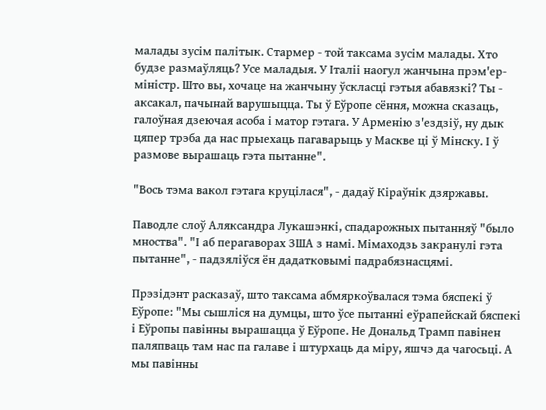малады зусім палітык. Стармер - той таксама зусім малады. Хто будзе размаўляць? Усе маладыя. У Італіі наогул жанчына прэм'ер-міністр. Што вы, хочаце на жанчыну ўскласці гэтыя абавязкі? Ты - аксакал, пачынай варушыцца. Ты ў Еўропе сёння, можна сказаць, галоўная дзеючая асоба і матор гэтага. У Арменію з'ездзіў, ну дык цяпер трэба да нас прыехаць пагаварыць у Маскве ці ў Мінску. І ў размове вырашаць гэта пытанне".

"Вось тэма вакол гэтага круцілася", - дадаў Кіраўнік дзяржавы.

Паводле слоў Аляксандра Лукашэнкі, спадарожных пытанняў "было мноства". "І аб перагаворах ЗША з намі. Мімаходзь закранулі гэта пытанне", - падзяліўся ён дадатковымі падрабязнасцямі.

Прэзідэнт расказаў, што таксама абмяркоўвалася тэма бяспекі ў Еўропе: "Мы сышліся на думцы, што ўсе пытанні еўрапейскай бяспекі і Еўропы павінны вырашацца ў Еўропе. Не Дональд Трамп павінен паляпваць там нас па галаве і штурхаць да міру, яшчэ да чагосьці. А мы павінны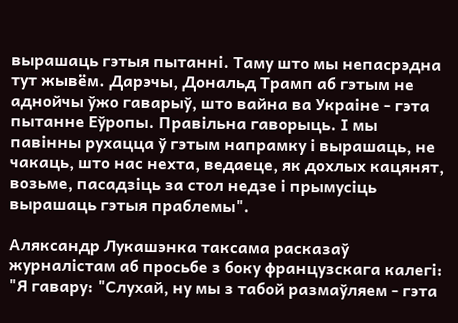вырашаць гэтыя пытанні. Таму што мы непасрэдна тут жывём. Дарэчы, Дональд Трамп аб гэтым не аднойчы ўжо гаварыў, што вайна ва Украіне - гэта пытанне Еўропы. Правільна гаворыць. І мы павінны рухацца ў гэтым напрамку і вырашаць, не чакаць, што нас нехта, ведаеце, як дохлых кацянят, возьме, пасадзіць за стол недзе і прымусіць вырашаць гэтыя праблемы".

Аляксандр Лукашэнка таксама расказаў журналістам аб просьбе з боку французскага калегі: "Я гавару: "Слухай, ну мы з табой размаўляем - гэта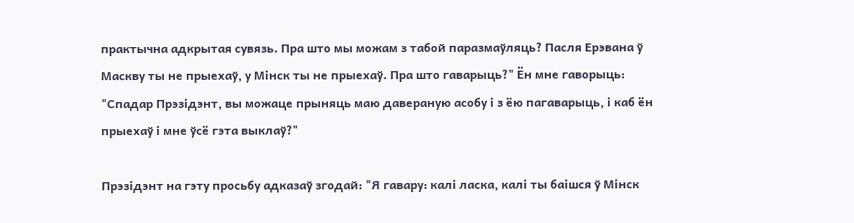практычна адкрытая сувязь. Пра што мы можам з табой паразмаўляць? Пасля Ерэвана ў Маскву ты не прыехаў, у Мінск ты не прыехаў. Пра што гаварыць?" Ён мне гаворыць: "Спадар Прэзідэнт, вы можаце прыняць маю давераную асобу і з ёю пагаварыць, і каб ён прыехаў і мне ўсё гэта выклаў?"

Прэзідэнт на гэту просьбу адказаў згодай: "Я гавару: калі ласка, калі ты баішся ў Мінск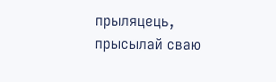прыляцець, прысылай сваю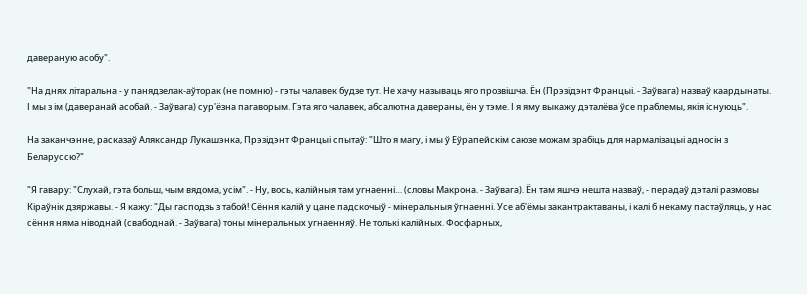давераную асобу".

"На днях літаральна - у панядзелак-аўторак (не помню) - гэты чалавек будзе тут. Не хачу называць яго прозвішча. Ён (Прэзідэнт Францыі. - Заўвага) назваў каардынаты. І мы з ім (даверанай асобай. - Заўвага) сур'ёзна пагаворым. Гэта яго чалавек, абсалютна давераны, ён у тэме. І я яму выкажу дэталёва ўсе праблемы, якія існуюць".

На заканчэнне, расказаў Аляксандр Лукашэнка, Прэзідэнт Францыі спытаў: "Што я магу, і мы ў Еўрапейскім саюзе можам зрабіць для нармалізацыі адносін з Беларуссю?"

"Я гавару: "Слухай, гэта больш, чым вядома, усім". - Ну, вось, калійныя там угнаенні… (словы Макрона. - Заўвага). Ён там яшчэ нешта назваў, - перадаў дэталі размовы Кіраўнік дзяржавы. - Я кажу: "Ды гасподзь з табой! Сёння калій у цане падскочыў - мінеральныя ўгнаенні. Усе аб'ёмы закантрактаваны, і калі б некаму пастаўляць, у нас сёння няма ніводнай (свабоднай. - Заўвага) тоны мінеральных угнаенняў. Не толькі калійных. Фосфарных,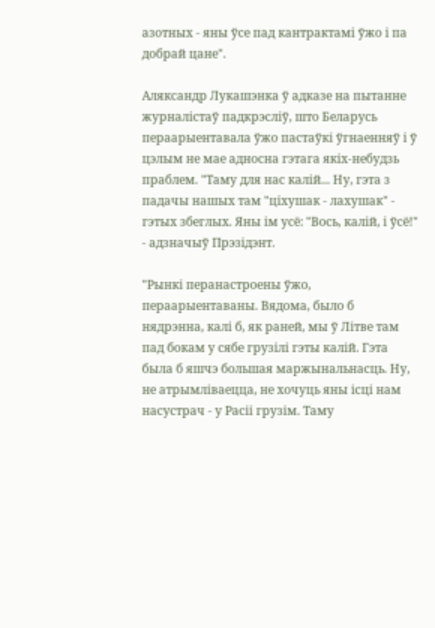азотных - яны ўсе пад кантрактамі ўжо і па добрай цане".

Аляксандр Лукашэнка ў адказе на пытанне журналістаў падкрэсліў, што Беларусь пераарыентавала ўжо пастаўкі ўгнаенняў і ў цэлым не мае адносна гэтага якіх-небудзь праблем. "Таму для нас калій... Ну, гэта з падачы нашых там "ціхушак - лахушак" - гэтых збеглых. Яны ім усё: "Вось, калій, і ўсё!" - адзначыў Прэзідэнт.

"Рынкі перанастроены ўжо, пераарыентаваны. Вядома, было б нядрэнна, калі б, як раней, мы ў Літве там пад бокам у сябе грузілі гэты калій. Гэта была б яшчэ большая маржынальнасць. Ну, не атрымліваецца, не хочуць яны ісці нам насустрач - у Расіі грузім. Таму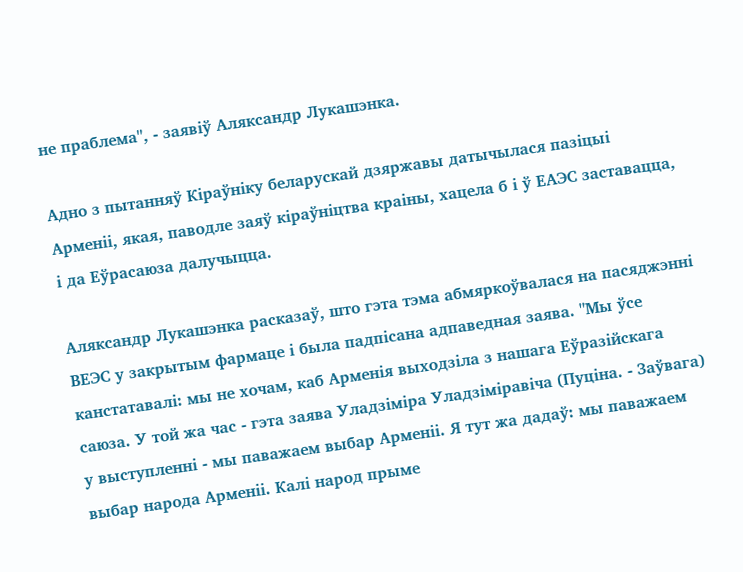не праблема", - заявіў Аляксандр Лукашэнка.

Адно з пытанняў Кіраўніку беларускай дзяржавы датычылася пазіцыі Арменіі, якая, паводле заяў кіраўніцтва краіны, хацела б і ў ЕАЭС заставацца, і да Еўрасаюза далучыцца.

Аляксандр Лукашэнка расказаў, што гэта тэма абмяркоўвалася на пасяджэнні ВЕЭС у закрытым фармаце і была падпісана адпаведная заява. "Мы ўсе канстатавалі: мы не хочам, каб Арменія выходзіла з нашага Еўразійскага саюза. У той жа час - гэта заява Уладзіміра Уладзіміравіча (Пуціна. - Заўвага) у выступленні - мы паважаем выбар Арменіі. Я тут жа дадаў: мы паважаем выбар народа Арменіі. Калі народ прыме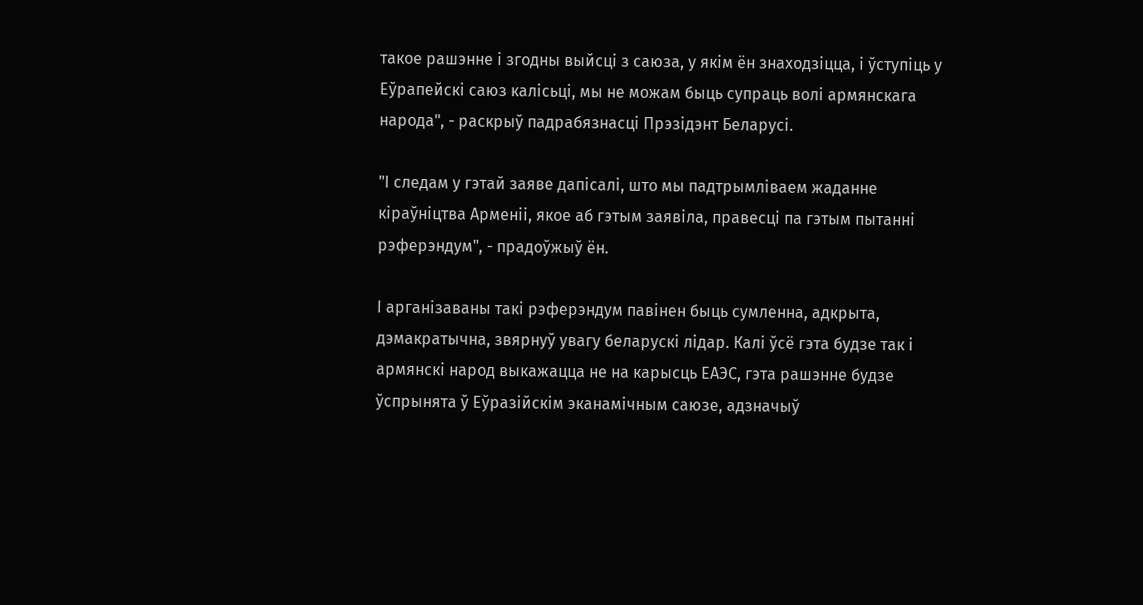такое рашэнне і згодны выйсці з саюза, у якім ён знаходзіцца, і ўступіць у Еўрапейскі саюз калісьці, мы не можам быць супраць волі армянскага народа", - раскрыў падрабязнасці Прэзідэнт Беларусі.

"І следам у гэтай заяве дапісалі, што мы падтрымліваем жаданне кіраўніцтва Арменіі, якое аб гэтым заявіла, правесці па гэтым пытанні рэферэндум", - прадоўжыў ён.

І арганізаваны такі рэферэндум павінен быць сумленна, адкрыта, дэмакратычна, звярнуў увагу беларускі лідар. Калі ўсё гэта будзе так і армянскі народ выкажацца не на карысць ЕАЭС, гэта рашэнне будзе ўспрынята ў Еўразійскім эканамічным саюзе, адзначыў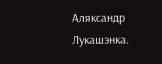Аляксандр Лукашэнка.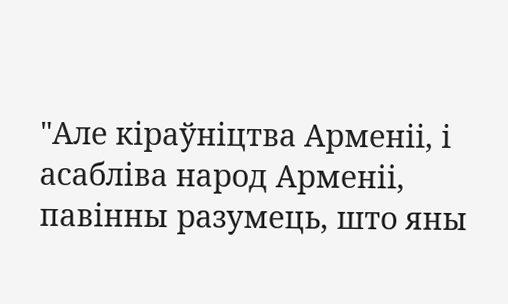"Але кіраўніцтва Арменіі, і асабліва народ Арменіі, павінны разумець, што яны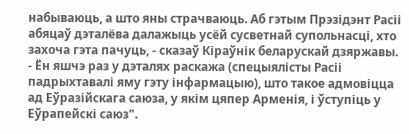набываюць, а што яны страчваюць. Аб гэтым Прэзідэнт Расіі абяцаў дэталёва далажыць усёй сусветнай супольнасці, хто захоча гэта пачуць, - сказаў Кіраўнік беларускай дзяржавы. - Ён яшчэ раз у дэталях раскажа (спецыялісты Расіі падрыхтавалі яму гэту інфармацыю), што такое адмовіцца ад Еўразійскага саюза, у якім цяпер Арменія, і ўступіць у Еўрапейскі саюз".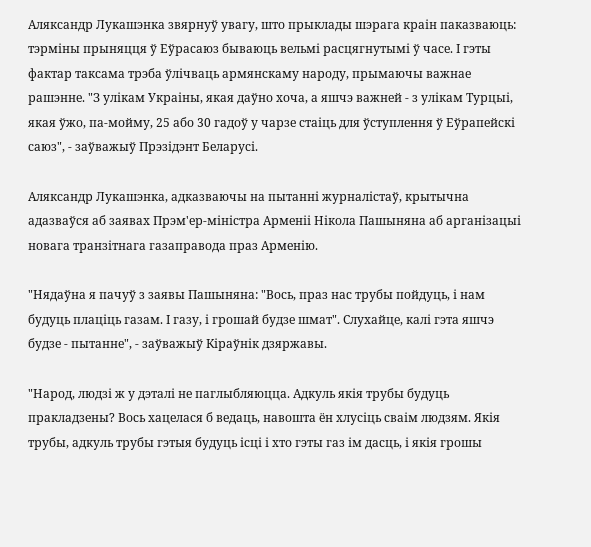Аляксандр Лукашэнка звярнуў увагу, што прыклады шэрага краін паказваюць: тэрміны прыняцця ў Еўрасаюз бываюць вельмі расцягнутымі ў часе. І гэты фактар таксама трэба ўлічваць армянскаму народу, прымаючы важнае рашэнне. "З улікам Украіны, якая даўно хоча, а яшчэ важней - з улікам Турцыі, якая ўжо, па-мойму, 25 або 30 гадоў у чарзе стаіць для ўступлення ў Еўрапейскі саюз", - заўважыў Прэзідэнт Беларусі.

Аляксандр Лукашэнка, адказваючы на пытанні журналістаў, крытычна адазваўся аб заявах Прэм'ер-міністра Арменіі Нікола Пашыняна аб арганізацыі новага транзітнага газаправода праз Арменію.

"Нядаўна я пачуў з заявы Пашыняна: "Вось, праз нас трубы пойдуць, і нам будуць плаціць газам. І газу, і грошай будзе шмат". Слухайце, калі гэта яшчэ будзе - пытанне", - заўважыў Кіраўнік дзяржавы.

"Народ, людзі ж у дэталі не паглыбляюцца. Адкуль якія трубы будуць пракладзены? Вось хацелася б ведаць, навошта ён хлусіць сваім людзям. Якія трубы, адкуль трубы гэтыя будуць ісці і хто гэты газ ім дасць, і якія грошы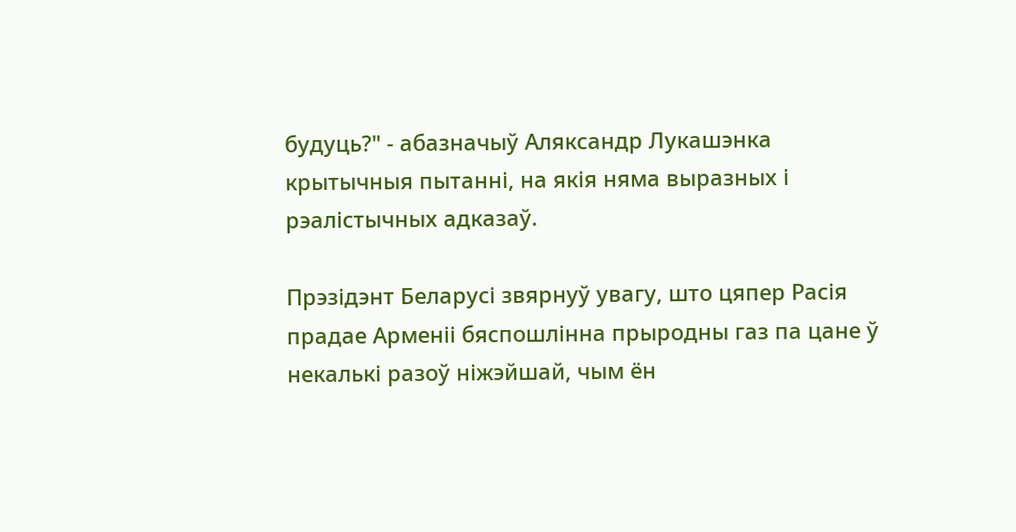будуць?" - абазначыў Аляксандр Лукашэнка крытычныя пытанні, на якія няма выразных і рэалістычных адказаў.

Прэзідэнт Беларусі звярнуў увагу, што цяпер Расія прадае Арменіі бяспошлінна прыродны газ па цане ў некалькі разоў ніжэйшай, чым ён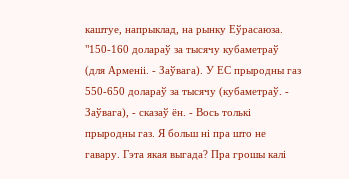каштуе, напрыклад, на рынку Еўрасаюза. "150-160 долараў за тысячу кубаметраў (для Арменіі. - Заўвага). У ЕС прыродны газ 550-650 долараў за тысячу (кубаметраў. - Заўвага), - сказаў ён. - Вось толькі прыродны газ. Я больш ні пра што не гавару. Гэта якая выгада? Пра грошы калі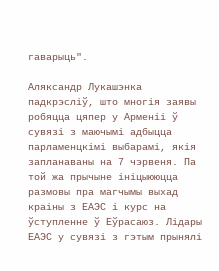гаварыць".

Аляксандр Лукашэнка падкрэсліў, што многія заявы робяцца цяпер у Арменіі ў сувязі з маючымі адбыцца парламенцкімі выбарамі, якія запланаваны на 7 чэрвеня. Па той жа прычыне ініцыююцца размовы пра магчымы выхад краіны з ЕАЭС і курс на ўступленне ў Еўрасаюз. Лідары ЕАЭС у сувязі з гэтым прынялі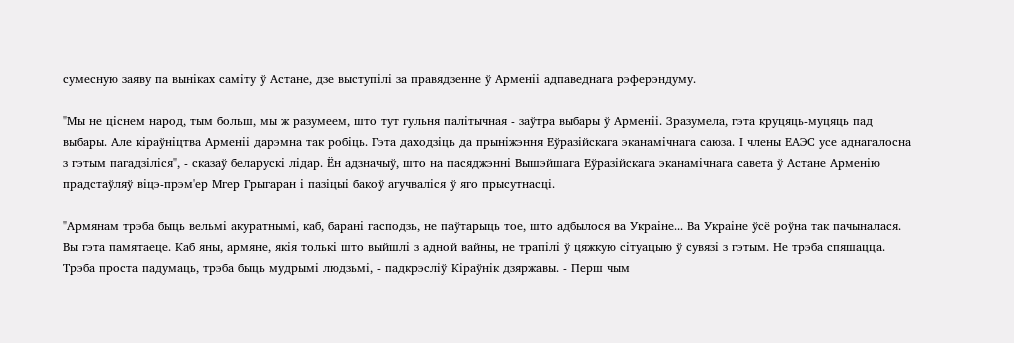сумесную заяву па выніках саміту ў Астане, дзе выступілі за правядзенне ў Арменіі адпаведнага рэферэндуму.

"Мы не ціснем народ, тым больш, мы ж разумеем, што тут гульня палітычная - заўтра выбары ў Арменіі. Зразумела, гэта круцяць-муцяць пад выбары. Але кіраўніцтва Арменіі дарэмна так робіць. Гэта даходзіць да прыніжэння Еўразійскага эканамічнага саюза. І члены ЕАЭС усе аднагалосна з гэтым пагадзіліся", - сказаў беларускі лідар. Ён адзначыў, што на пасяджэнні Вышэйшага Еўразійскага эканамічнага савета ў Астане Арменію прадстаўляў віцэ-прэм'ер Мгер Грыгаран і пазіцыі бакоў агучваліся ў яго прысутнасці.

"Армянам трэба быць вельмі акуратнымі, каб, барані гасподзь, не паўтарыць тое, што адбылося ва Украіне... Ва Украіне ўсё роўна так пачыналася. Вы гэта памятаеце. Каб яны, армяне, якія толькі што выйшлі з адной вайны, не трапілі ў цяжкую сітуацыю ў сувязі з гэтым. Не трэба спяшацца. Трэба проста падумаць, трэба быць мудрымі людзьмі, - падкрэсліў Кіраўнік дзяржавы. - Перш чым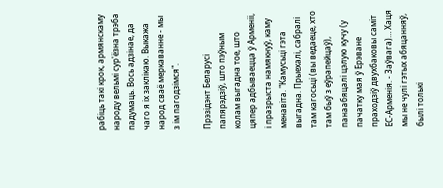рабіць такі крок, армянскаму народу вельмі сур'ёзна трэба падумаць. Вось адзінае, да чаго я іх заклікаю. Выкажа народ сваё меркаванне - мы з ім пагодзімся".

Прэзідэнт Беларусі папярэдзіў, што пэўным колам выгадна тое, што цяпер адбываецца ў Арменіі, і празрыста намякнуў, каму менавіта. "Камусьці гэта выгадна. Прыехалі, сабралі там кагосьці (вы ведаеце, хто там быў з еўрапейцаў), панаабяцалі цэлую кучу (у пачатку мая ў Ерэване праходзіў двухбаковы саміт ЕС-Арменія. - Заўвага)… Хаця мы не чулі гэтых абяцанняў, былі толькі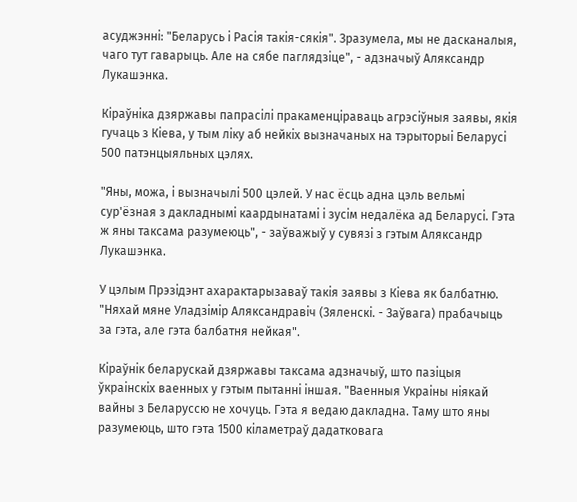асуджэнні: "Беларусь і Расія такія-сякія". Зразумела, мы не дасканалыя, чаго тут гаварыць. Але на сябе паглядзіце", - адзначыў Аляксандр Лукашэнка.

Кіраўніка дзяржавы папрасілі пракаменціраваць агрэсіўныя заявы, якія гучаць з Кіева, у тым ліку аб нейкіх вызначаных на тэрыторыі Беларусі 500 патэнцыяльных цэлях.

"Яны, можа, і вызначылі 500 цэлей. У нас ёсць адна цэль вельмі сур'ёзная з дакладнымі каардынатамі і зусім недалёка ад Беларусі. Гэта ж яны таксама разумеюць", - заўважыў у сувязі з гэтым Аляксандр Лукашэнка.

У цэлым Прэзідэнт ахарактарызаваў такія заявы з Кіева як балбатню. "Няхай мяне Уладзімір Аляксандравіч (Зяленскі. - Заўвага) прабачыць за гэта, але гэта балбатня нейкая".

Кіраўнік беларускай дзяржавы таксама адзначыў, што пазіцыя ўкраінскіх ваенных у гэтым пытанні іншая. "Ваенныя Украіны ніякай вайны з Беларуссю не хочуць. Гэта я ведаю дакладна. Таму што яны разумеюць, што гэта 1500 кіламетраў дадатковага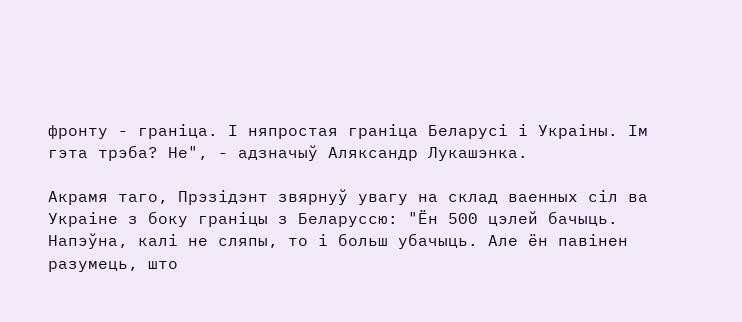фронту - граніца. І няпростая граніца Беларусі і Украіны. Ім гэта трэба? Не", - адзначыў Аляксандр Лукашэнка.

Акрамя таго, Прэзідэнт звярнуў увагу на склад ваенных сіл ва Украіне з боку граніцы з Беларуссю: "Ён 500 цэлей бачыць. Напэўна, калі не сляпы, то і больш убачыць. Але ён павінен разумець, што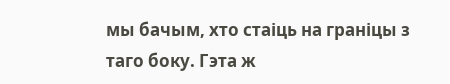мы бачым, хто стаіць на граніцы з таго боку. Гэта ж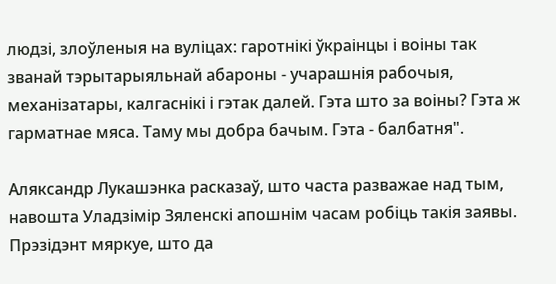людзі, злоўленыя на вуліцах: гаротнікі ўкраінцы і воіны так званай тэрытарыяльнай абароны - учарашнія рабочыя, механізатары, калгаснікі і гэтак далей. Гэта што за воіны? Гэта ж гарматнае мяса. Таму мы добра бачым. Гэта - балбатня".

Аляксандр Лукашэнка расказаў, што часта разважае над тым, навошта Уладзімір Зяленскі апошнім часам робіць такія заявы. Прэзідэнт мяркуе, што да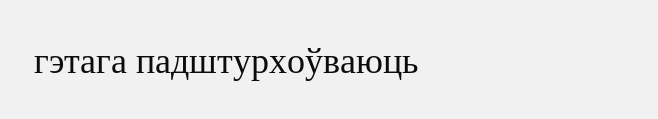гэтага падштурхоўваюць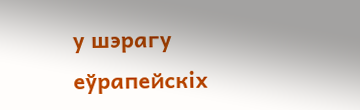у шэрагу еўрапейскіх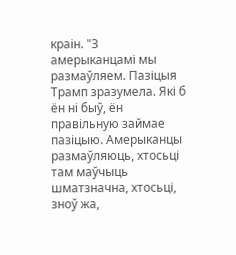краін. "З амерыканцамі мы размаўляем. Пазіцыя Трамп зразумела. Які б ён ні быў, ён правільную займае пазіцыю. Амерыканцы размаўляюць, хтосьці там маўчыць шматзначна, хтосьці, зноў жа,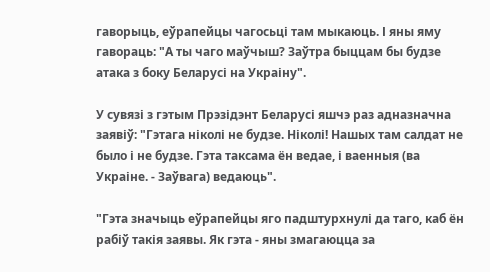гаворыць, еўрапейцы чагосьці там мыкаюць. І яны яму гавораць: "А ты чаго маўчыш? Заўтра быццам бы будзе атака з боку Беларусі на Украіну".

У сувязі з гэтым Прэзідэнт Беларусі яшчэ раз адназначна заявіў: "Гэтага ніколі не будзе. Ніколі! Нашых там салдат не было і не будзе. Гэта таксама ён ведае, і ваенныя (ва Украіне. - Заўвага) ведаюць".

"Гэта значыць еўрапейцы яго падштурхнулі да таго, каб ён рабіў такія заявы. Як гэта - яны змагаюцца за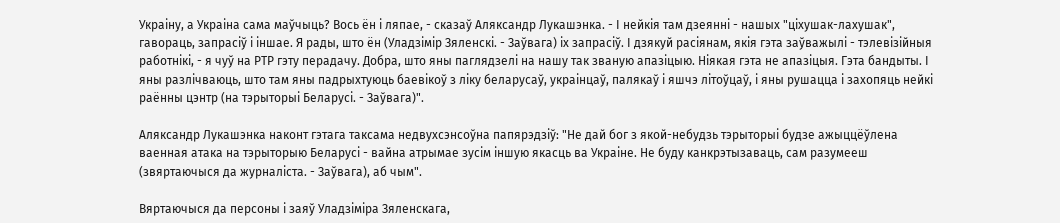Украіну, а Украіна сама маўчыць? Вось ён і ляпае, - сказаў Аляксандр Лукашэнка. - І нейкія там дзеянні - нашых "ціхушак-лахушак", гавораць, запрасіў і іншае. Я рады, што ён (Уладзімір Зяленскі. - Заўвага) іх запрасіў. І дзякуй расіянам, якія гэта заўважылі - тэлевізійныя работнікі, - я чуў на РТР гэту перадачу. Добра, што яны паглядзелі на нашу так званую апазіцыю. Ніякая гэта не апазіцыя. Гэта бандыты. І яны разлічваюць, што там яны падрыхтуюць баевікоў з ліку беларусаў, украінцаў, палякаў і яшчэ літоўцаў, і яны рушацца і захопяць нейкі раённы цэнтр (на тэрыторыі Беларусі. - Заўвага)".

Аляксандр Лукашэнка наконт гэтага таксама недвухсэнсоўна папярэдзіў: "Не дай бог з якой-небудзь тэрыторыі будзе ажыццёўлена ваенная атака на тэрыторыю Беларусі - вайна атрымае зусім іншую якасць ва Украіне. Не буду канкрэтызаваць, сам разумееш (звяртаючыся да журналіста. - Заўвага), аб чым".

Вяртаючыся да персоны і заяў Уладзіміра Зяленскага,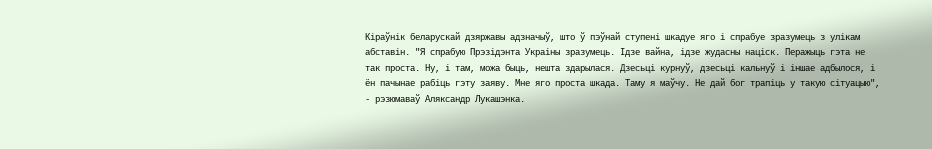Кіраўнік беларускай дзяржавы адзначыў, што ў пэўнай ступені шкадуе яго і спрабуе зразумець з улікам абставін. "Я спрабую Прэзідэнта Украіны зразумець. Ідзе вайна, ідзе жудасны націск. Перажыць гэта не так проста. Ну, і там, можа быць, нешта здарылася. Дзесьці курнуў, дзесьці кальнуў і іншае адбылося, і ён пачынае рабіць гэту заяву. Мне яго проста шкада. Таму я маўчу. Не дай бог трапіць у такую сітуацыю", - рэзюмаваў Аляксандр Лукашэнка.